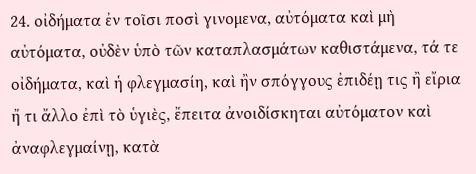24. οἰδήματα ἐν τοῖσι ποσὶ γινομενα, αὐτόματα καὶ μὴ αὐτόματα, οὐδὲν ὑπὸ τῶν καταπλασμάτων καθιστάμενα, τά τε οἰδήματα, καὶ ἡ φλεγμασίη, καὶ ἢν σπόγγους ἐπιδέῃ τις ἢ εἴρια ἤ τι ἄλλο ἐπὶ τὸ ὑγιὲς, ἔπειτα ἀνοιδίσκηται αὐτόματον καὶ ἀναφλεγμαίνῃ, κατὰ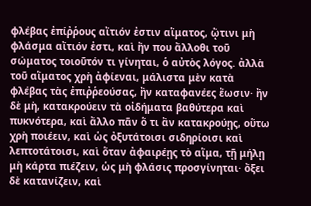φλέβας ἐπίῤῥους αἴτιόν ἐστιν αἵματος, ᾥτινι μὴ φλάσμα αἴτιόν ἐστι, καὶ ἤν που ἄλλοθι τοῦ σώματος τοιοῦτόν τι γίνηται, ὁ αὐτὸς λόγος. ἀλλὰ τοῦ αἵματος χρὴ ἀφίεναι, μάλιστα μὲν κατὰ φλέβας τὰς ἐπιῤῥεούσας, ἢν καταφανέες ἔωσιν· ἢν δὲ μὴ, κατακρούειν τὰ οἰδήματα βαθύτερα καὶ πυκνότερα, καὶ ἄλλο πᾶν ὅ τι ἂν κατακρούῃς, οὕτω χρὴ ποιέειν, καὶ ὡς ὀξυτάτοισι σιδηρίοισι καὶ λεπτοτάτοισι, καὶ ὅταν ἀφαιρέῃς τὸ αἵμα, τῇ μήλῃ μὴ κάρτα πιέζειν, ὡς μὴ φλάσις προσγίνηται· ὄξει δὲ κατανίζειν, καὶ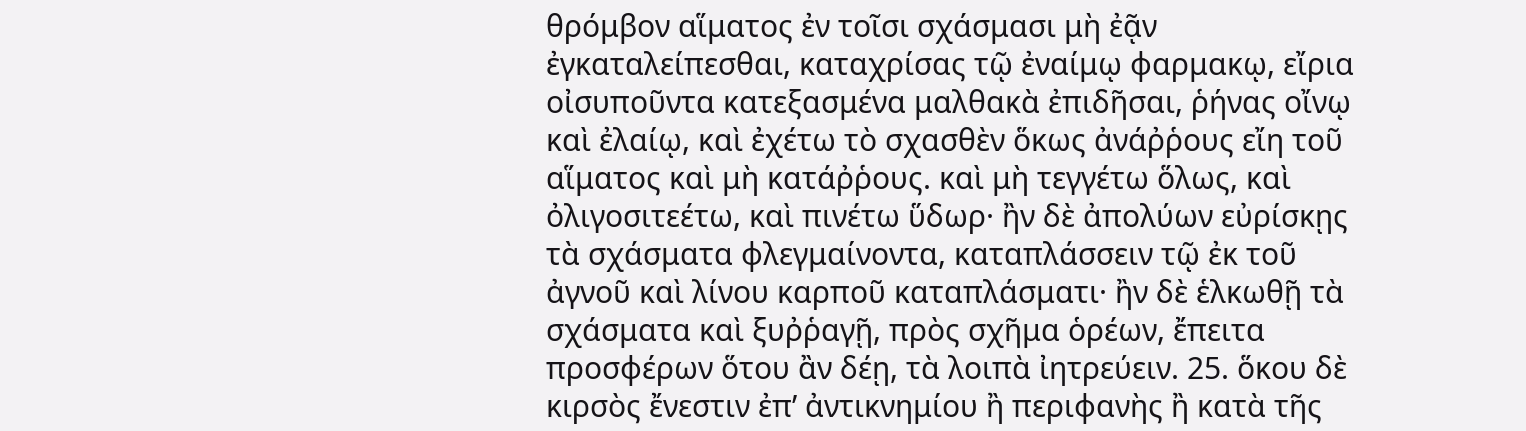θρόμβον αἵματος ἐν τοῖσι σχάσμασι μὴ ἐᾷν ἐγκαταλείπεσθαι, καταχρίσας τῷ ἐναίμῳ φαρμακῳ, εἴρια οἰσυποῦντα κατεξασμένα μαλθακὰ ἐπιδῆσαι, ῥήνας οἴνῳ καὶ ἐλαίῳ, καὶ ἐχέτω τὸ σχασθὲν ὅκως ἀνάῤῥους εἴη τοῦ αἵματος καὶ μὴ κατάῤῥους. καὶ μὴ τεγγέτω ὅλως, καὶ ὀλιγοσιτεέτω, καὶ πινέτω ὕδωρ· ἢν δὲ ἀπολύων εὐρίσκῃς τὰ σχάσματα φλεγμαίνοντα, καταπλάσσειν τῷ ἐκ τοῦ ἀγνοῦ καὶ λίνου καρποῦ καταπλάσματι· ἢν δὲ ἑλκωθῇ τὰ σχάσματα καὶ ξυῤῥαγῇ, πρὸς σχῆμα ὁρέων, ἔπειτα προσφέρων ὅτου ἂν δέῃ, τὰ λοιπὰ ἰητρεύειν. 25. ὅκου δὲ κιρσὸς ἔνεστιν ἐπʼ ἀντικνημίου ἢ περιφανὴς ἢ κατὰ τῆς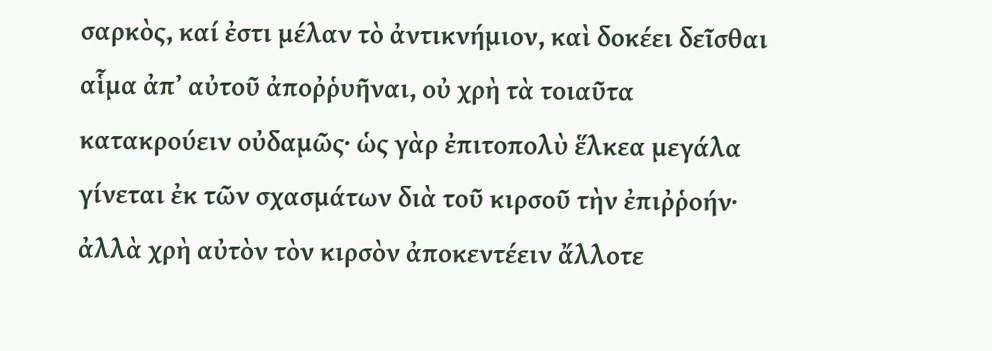σαρκὸς, καί ἐστι μέλαν τὸ ἀντικνήμιον, καὶ δοκέει δεῖσθαι αἷμα ἀπʼ αὐτοῦ ἀποῤῥυῆναι, οὐ χρὴ τὰ τοιαῦτα κατακρούειν οὐδαμῶς· ὡς γὰρ ἐπιτοπολὺ ἕλκεα μεγάλα γίνεται ἐκ τῶν σχασμάτων διὰ τοῦ κιρσοῦ τὴν ἐπιῤῥοήν· ἀλλὰ χρὴ αὐτὸν τὸν κιρσὸν ἀποκεντέειν ἄλλοτε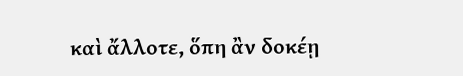καὶ ἄλλοτε, ὅπη ἂν δοκέῃ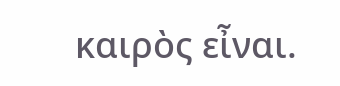καιρὸς εἶναι.